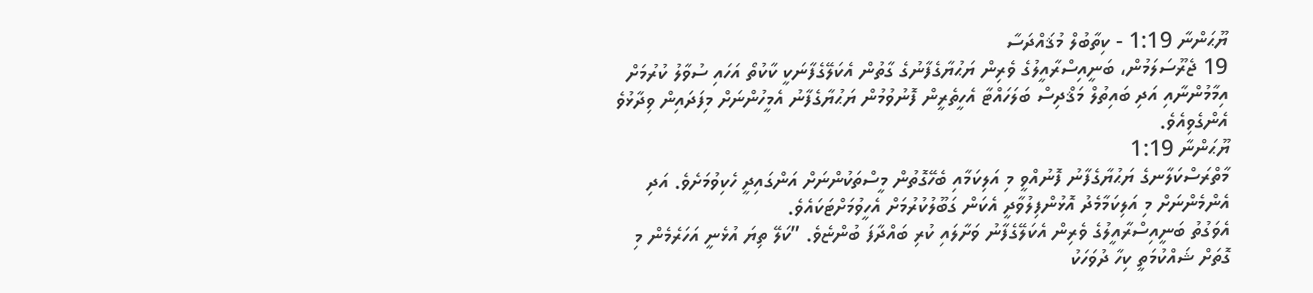ޔޫޙަންނާ 1:19 - ކިތާބުލް މުޤައްދަސާ
19 ޖެރޫސަލަމުން، ބަނީއިސްރާއީލުގެ ވެރިން ޔަޙުޔާގެފާނުގެ ގާތުން އެކަލޭގެފާނަކީ ކާކުތޯ އަހައި ސުވާލު ކުރުމަށް އިމާމުންނާއި އަދި ބައިތުލް މަޤްދިސް ބަލަހައްޓާ އެހީތެރީން ފޮނުވުމުން ޔަޙުޔާގެފާނު އެމީހުންނަށް މިފަދައިން ވިދާޅުވެ އެންގެވިއެވެ.
ޔޫޙަންނާ 1:19
މާތްރަސްކަލާނގެ ޔަޙުޔާގެފާނު ފޮނުއްވީ މި އަލިކަމާއި ބެހޭގޮތުން މީސްތަކުންނަށް އަންގައިދީ ހެކިވުމަށެވެ. އަދި އެންމެންނަށް މި އަލިކަމާމެދު އޮޅުންފިލުވާދީ އެކަން ގަބޫލުކުރުމަށް އެހީވުމަށްޓަކައެވެ.
އެވަގުތު ބަނީއިސްރާއީލުގެ ވެރިން އެކަލޭގެފާނު ވަށާލައި ކުރި ބައްދާފަ ބުންޏެވެ. ”ކަލޭ ތިޔަ އުޅެނީ އަހަރެމެން މި ގޮތަށް ޝައްކުމަތީ ކިހާ ދުވަހަކު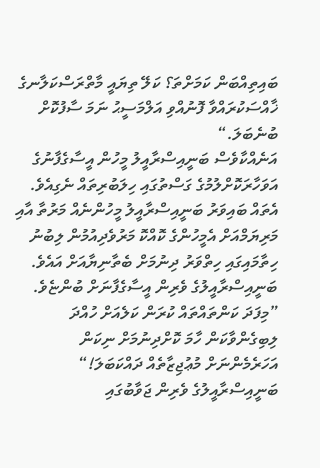ބައިތިއްބަން ކަމަށްތަ؟ ކަލޭ ތިޔައީ މާތްރަސްކަލާނގެ ޚާއްސަކުރައްވާ ފޮނުއްވި އަލްމަސީޙު ނަމަ ސާފުކޮށް ބުނެބަލަ.“
އަނެއްކާވެސް ބަނީއިސްރާއީލު މީހުން އީސާގެފާނުގެ އަވަހާރަކޮށްލުމުގެ ގަސްތުގައި ހިލަބުރިތައް ނެގިއެވެ.
އެތައް ބައިވަރު ބަނީއިސްރާއީލު މީހުންނެއް މަރުތާ އާއި މަރިޔަމްއަށް އެމީހުންގެ ކޮއްކޮ މަރުވެދިއުމުން ލިބުނު ހިތާމައިގައި ހިތްވަރު ދިނުމަށް ބެތާނިޔާއަށް އައެވެ.
ބަނީއިސްރާއީލުގެ ވެރިން އީސާގެފާނަށް ބުންޏެވެ. ”މިފަދަ ކަންތައްތައް ކުރަން ކަލެއަށް ހުއްދަ ލިބިގެންވާކަން ހާމަ ކޮށްދިނުމަށް ނިކަން އަހަރެމެންނަށް މުޢުޖިޒާތެއް ދައްކަބަލަ!“
ބަނީއިސްރާއީލުގެ ވެރިން ޖަވާބުގައި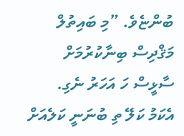ބުންޏެވެ. ”މި ބައިތުލް މަޤްދިސް ބިނާކުރުމަށް ސާޅީސް ހަ އަހަރު ނެގި. އެކަމު ކަލޭ ތި ބުނަނީ ކަލެއަށް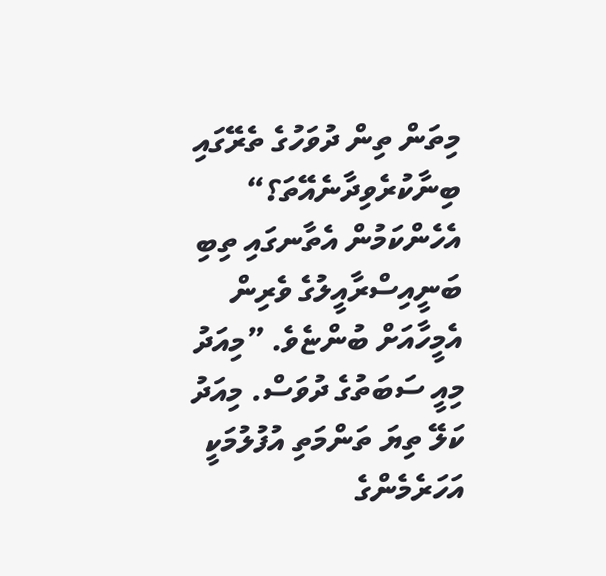މިތަން ތިން ދުވަހުގެ ތެރޭގައި ބިނާކުރެވިދާނެއޭތަ؟“
އެހެންކަމުން އެތާނގައި ތިބި ބަނީއިސްރާއީލުގެ ވެރިން އެމީހާއަށް ބުންޏެވެ. ”މިއަދު މިއީ ސަބަތުގެ ދުވަސް. މިއަދު ކަލޭ ތިޔަ ތަންމަތި އުފުލުމަކީ އަހަރެމެންގެ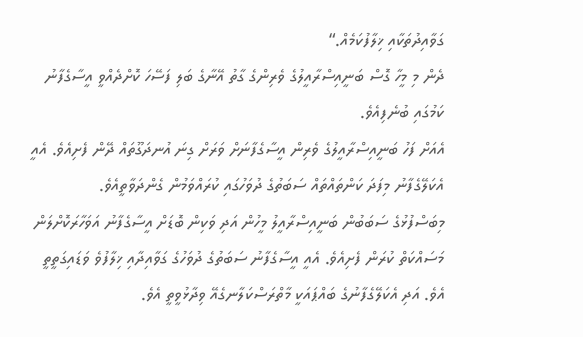ގަވާއިދުތަކާއި ޚިލާފުކަމެއް.“
ދެން މި މީހާ ގޮސް ބަނީއިސްރާއީލުގެ ވެރިންގެ ގާތު އޭނާގެ ބަލި ފަސޭހަ ކޮށްދެއްވީ އީސާގެފާނު ކަމުގައި ބުނެފިއެވެ.
އެއަށް ފަހު ބަނީއިސްރާއީލުގެ ވެރިން އީސާގެފާނަށް ވަރަށް ގިނަ އުނދަގޫތައް ދޭން ފެށިއެވެ. އެއީ އެކަލޭގެފާނު މިފަދަ ކަންތައްތައް ސަބަތުގެ ދުވަހުގައި ކުރައްވަމުން ގެންދަވާތީއެވެ.
މިބަސްފުޅުގެ ސަބަބުން ބަނީއިސްރާއީލު މީހުން އަދި ވަކިން ބޮޑަށް އީސާގެފާނު އަވަހާރަކޮށްލަން މަސައްކަތް ކުރަން ފެށިއެވެ. އެއީ އީސާގެފާނު ސަބަތުގެ ދުވަހުގެ ގަވާއިދާއި ޚިލާފުވެ ވަޑައިގަތީތީ އެވެ. އަދި އެކަލޭގެފާނުގެ ބައްޕައަކީ މާތްރަސްކަލާނގެއޭ ވިދާޅުވީތީ އެވެ.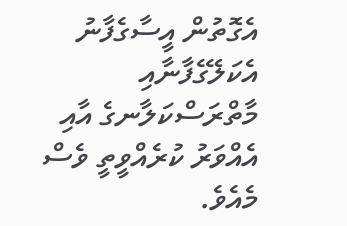އެގޮތުން އީސާގެފާނު އެކަލޭގެފާނާއި މާތްރަސްކަލާނގެ އާއި އެއްވަރު ކުރެއްވީތީ ވެސް މެއެވެ.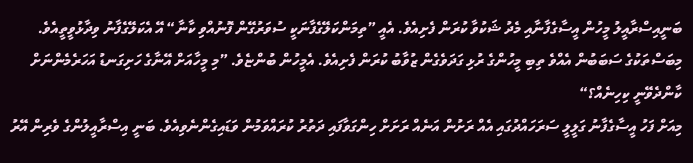ބަނީއިސްރާއީލު މީހުން އީސާގެފާނާއި މެދު ޝަކުވާ ކުރަން ފެށިއެވެ. އެއީ ”ތިމަންކަލޭގެފާނަކީ ސުވަރުގޭން ފޮނުއްވި ކާނާ“ އޭ އެކަލޭގެފާނު ވިދާޅުވީތީއެވެ.
މިބަސްތަކުގެ ސަބަބުން އެއްވެ ތިބި މީހުންގެ ރުޅި ގަދަވެގެން ޒުވާބު ކުރަން ފެށިއެވެ. އެމީހުން ބުންޏެވެ. ”މި މީހާއަށް އޭނާގެ ހަށިގަނޑު އަހަރެމެންނަށް ކާންދެވޭނީ ކިހިނެއް؟“
މިއަށް ފަހު އީސާގެފާނު ގަލީލީ ސަރަހައްދުގައި އެއް ރަށުން އަނެއް ރަށަށް ހިންގަވާފައި ދަތުރު ކުރައްވަމުން ވަޑައިގެންނެވިއެވެ. ބަނީ އިސްރާއީލުންގެ ވެރިން އޭރު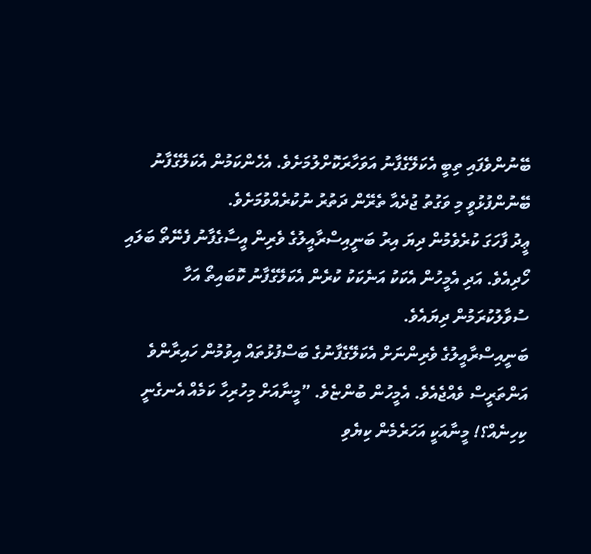ބޭނުންވެފައި ތިބީ އެކަލޭގެފާނު އަވަހާރަކޮށްލުމަށެވެ. އެހެންކަމުން އެކަލޭގެފާނު ބޭނުންފުޅުވީ މި ވަގުތު ޖުދެއާ ތެރޭން ދަތުރު ނުކުރެއްވުމަށެވެ.
ޢީދު ފާހަގަ ކުރެވެމުން ދިޔަ އިރު ބަނީއިސްރާއީލުގެ ވެރިން އީސާގެފާނު ފެނޭތޯ ބަލައި ހޯދިއެވެ. އަދި އެމީހުން އެކަކު އަނެކަކު ކުރެން އެކަލޭގެފާނު ކޮބައިތޯ އަހާ ސުވާލުކުރަމުން ދިޔައެވެ.
ބަނީއިސްރާއީލުގެ ވެރިންނަށް އެކަލޭގެފާނުގެ ބަސްފުޅުތައް އިވުމުން ހައިރާންވެ އަންތަރީސް ވެއްޖެއެވެ. އެމީހުން ބުންޏެވެ. ”މީނާއަށް މިހުރިހާ ކަމެއް އެނގެނީ ކިހިނެއް؟! މީނާއަކީ އަހަރެމެން ކިޔެވި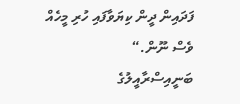ފަދައިން ދީން ކިޔަވާފައި ހުރި މީހެއް ވެސް ނޫން.“
ބަނީއިސްރާއީލުގެ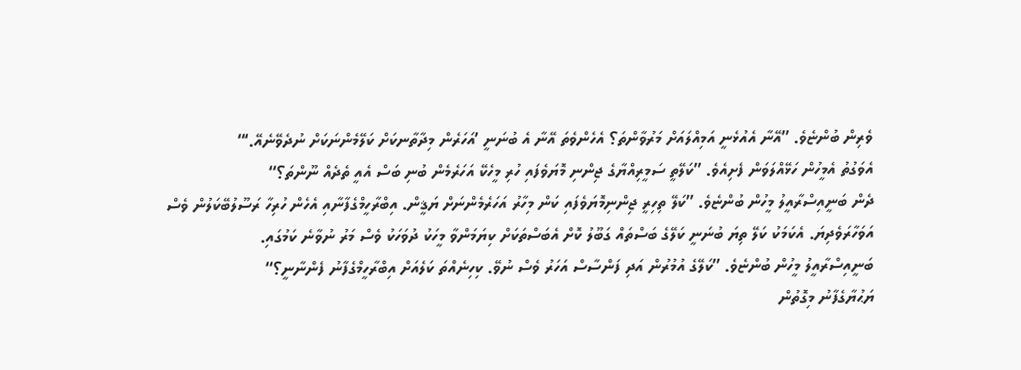ވެރިން ބުންޏެވެ. ”އޭނާ އެއުޅެނީ އަމިއްލައަށް މަރުވާންތަ؟ އެހެންވެތަ އޭނާ އެ ބުނަނީ ’އަހަރެން މިދާތާނކަށް ކަލޭމެންނަކަށް ނުދެވޭނެއޭ.‘“
އެވަގުތު އެމީހުން ހަޅޭއްލަވަން ފެށިއެވެ. ”ކަލޭތީ ސަމީރިއްޔާގެ ޖިންނި މޮޔަވެފައި ހުރި މީހެކޭ އަހަރެމެން ބުނި ބަސް އެއީ ތެދެއް ނޫންތަ؟“
ދެން ބަނީއިސްރާއީލު މީހުން ބުންޏެވެ. ”ކަލޭ ތިހިރީ ޖިންނިމޮޔަވެފައި ކަން މިހާރު އަހަރެމެންނަށް ޔަޤީން. އިބްރާހީމްގެފާނާއި އެހެން ހުރިހާ ރަސޫލުބޭކަލުން ވެސް އަވަހާރަވެދިޔަ. އެކަމަކު ކަލޭ ތިޔަ ބުނަނީ ކަލޭގެ ބަސްތައް ގަބޫލު ކޮށް އެބަސްތަކަށް ކިޔަމަންވާ މީހަކު ދުވަހަކު ވެސް މަރު ނުވާނެ ކަމުގައި.
ބަނީއިސްރާއީލު މީހުން ބުންޏެވެ. ”ކަލޭގެ އުމުރުން އަދި ފަންސާސް އަހަރު ވެސް ނުވޭ. ކިހިނެއްތަ ކަލެއަށް އިބްރާހީމްގެފާނު ފެންނާނީ؟“
ޔަޙުޔާގެފާނު މިގޮތުން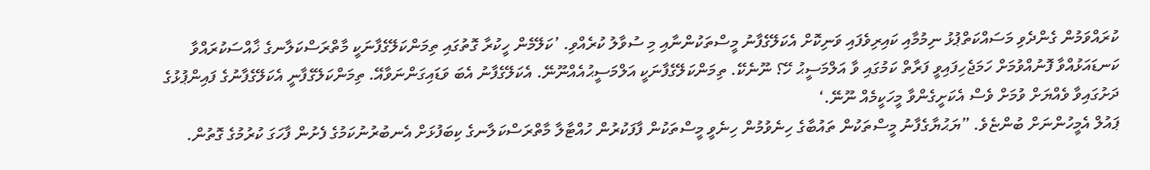ކުރައްވަމުން ގެންދެވި މަސައްކަތްޕުޅު ނިމުމާއި ކައިރިވެފައި ވަނިކޮށް އެކަލޭގެފާނު މީސްތަކުންނާއި މި ސުވާލު ކުރެއްވި. ’ކަލޭމެން ހީކުރާ ގޮތުގައި ތިމަންކަލޭގެފާނަކީ މާތްރަސްކަލާނގެ ޚާއްސަކުރައްވާ ކަނޑައަޅުއްވާ ފޮނުއްވުމަށް ހަމަޖެހިފައިވީ ފަރާތް ކަމުގައި ވާ އަލްމަސީޙު ހޭ؟ ނޫނެކޭ. ތިމަންކަލޭގެފާނަކީ އަލްމަސީޙުއެއްނޫނޭ. އެކަލޭގެފާނު އެބަ ވަޑައިގަންނަވާއޭ. ތިމަންކަލޭގެފާނީ އެކަލޭގެފާނުގެ ފައިންޕުޅުގެ ދަށުގައިވާ ވެއްޔަށް ވުމަށް ވެސް އެކަށީގެންވާ މީހަކީމެއް ނޫނޭ.‘
ޕައުލް އެމީހުންނަށް ބުންޏެވެ. ”ޔަޙުޔާގެފާނު މީސްތަކުން ތައުބާގެ ހިނެވުމުން ހިނެވީ މީސްތަކުން ފާފަކުރުން ހުއްޓާލާ މާތްރަސްކަލާނގެ ކިބަފުޅަށް އެނބުރުނުކަމުގެ ފެށުން ފާހަގަ ކުރުމުގެ ގޮތުން.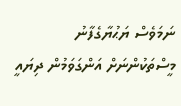ނަމަވެސް ޔަޙުޔާގެފާނު މީސްތަކުންނަށް އަންގަވަމުން ދިޔައީ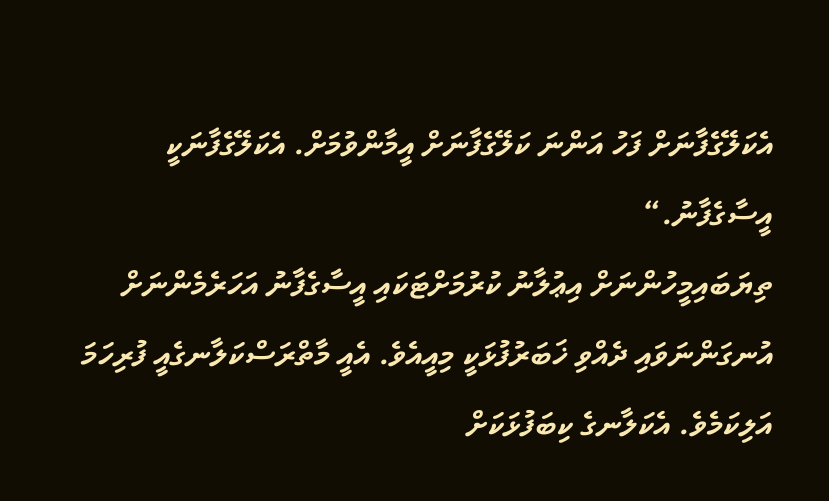އެކަލޭގެފާނަށް ފަހު އަންނަ ކަލޭގެފާނަށް އީމާންވުމަށް. އެކަލޭގެފާނަކީ އީސާގެފާނު.“
ތިޔަބައިމީހުންނަށް އިޢުލާނު ކުރުމަށްޓަކައި އީސާގެފާނު އަހަރެމެންނަށް އުނގަންނަވައި ދެއްވި ޚަބަރުފުޅަކީ މިއީއެވެ. އެއީ މާތްރަސްކަލާނގެއީ ފުރިހަމަ އަލިކަމެވެ. އެކަލާނގެ ކިބަފުޅަކަށް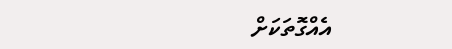އެއްގޮތަކަށް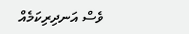ވެސް އަނދިރިކަމެއް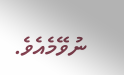ނުވޭމެއެވެ.